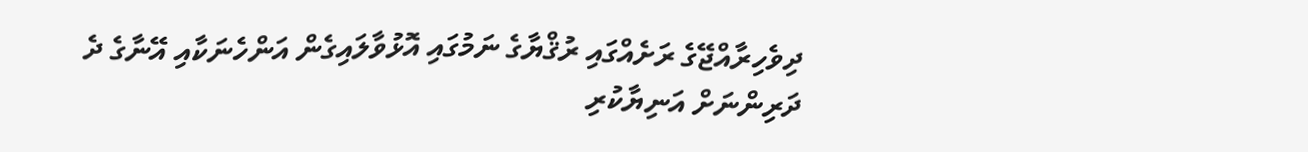ދިވެހިރާއްޖޭގެ ރަށެއްގައި ރުޤްޔާގެ ނަމުގައި އޮޅުވާލައިގެން އަންހެނަކާއި އޭނާގެ ދެ ދަރިންނަށް އަނިޔާކުރި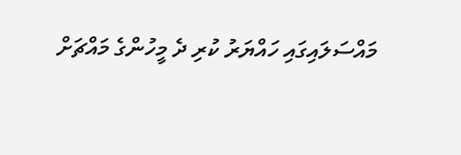މައްސަލައިގައި ހައްޔަރު ކުރި ދެ މީހުންގެ މައްޗަށް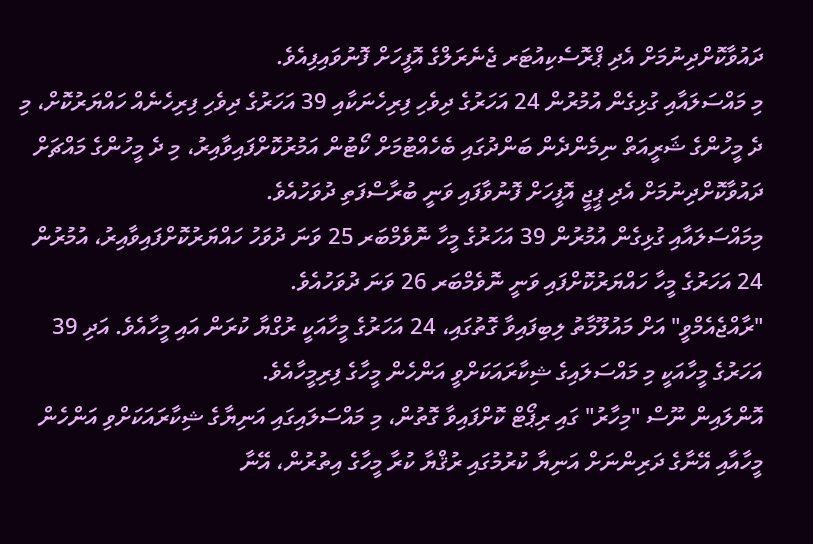ދައުވާކޮށްދިނުމަށް އެދި ޕްރޮސެކިއުޓަރ ޖެނެރަލްގެ އޮފީހަށް ފޮނުވައިފިއެވެ.
މި މައްސަލައާއި ގުޅިގެން އުމުރުން 24 އަހަރުގެ ދިވެހި ފިރިހެނަކާއި 39 އަހަރުގެ ދިވެހި ފިރިހެނެއް ހައްޔަރުކޮށް، މި ދެ މީހުންގެ ޝަރީއަތް ނިމެންދެން ބަންދުގައި ބެހެއްޓުމަށް ކޯޓުން އަމުރުކޮށްފައިވާއިރު، މި ދެ މީހުންގެ މައްޗަށް ދައުވާކޮށްދިނުމަށް އެދި ޕީޖީ އޮފީހަށް ފޮނުވާފައި ވަނީ ބުރާސްފަތި ދުވަހުއެވެ.
މިމައްސަލައާއި ގުޅިގެން އުމުރުން 39 އަހަރުގެ މީހާ ނޮވެމްބަރ 25 ވަނަ ދުވަހު ހައްޔަރުކޮށްފައިވާއިރު، އުމުރުން 24 އަހަރުގެ މީހާ ހައްޔަރުކޮށްފައި ވަނީ ނޮވެމްބަރ 26 ވަނަ ދުވަހުއެވެ.
"ރާއްޖެއެމްވީ" އަށް މައުލޫމާތު ލިބިފައިވާ ގޮތުގައި، 24 އަހަރުގެ މީހާއަކީ ރުގްޔާ ކުރަން އައި މީހާއެވެ. އަދި 39 އަހަރުގެ މީހާއަކީ މި މައްސަލައިގެ ޝިކާރައަކަށްވީ އަންހެން މީހާގެ ފިރިމީހާއެވެ.
އޮންލައިން ނޫސް "މިހާރު" ގައި ރިޕޯޓް ކޮށްފައިވާ ގޮތުން، މި މައްސަލައިގައި އަނިޔާގެ ޝިކާރައަކަށްވި އަންހެން މީހާއާއި އޭނާގެ ދަރިންނަށް އަނިޔާ ކުރުމުގައި ރުޤްޔާ ކުރާ މީހާގެ އިތުރުން، އޭނާ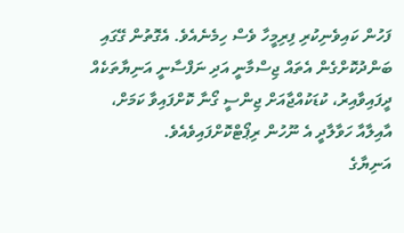ފަހުން ކައިވެނިކުރި ފިރިމީހާ ވެސް ހިމެނެއެވެ. އެގޮތުން ގޭގައި ބަންދުކޮށްގެން އެތައް ޖިސްމާނީ އަދި ނަފްސާނީ އަނިޔާތަކެއް ދީފައިވާއިރު، ކުޑަކުއްޖާއަށް ޖިންސީ ގޯނާ ކޮށްފައިވާ ކަމަށް، އާއިލާއާ ހަވާލާދީ އެ ނޫހުން ރިޕޯޓްކޮށްފައިވެއެވެ.
އަނިޔާގެ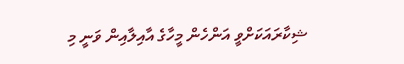ޝިކާރައަކަށްވީ އަންހެން މީހާގެ އާއިލާއިން ވަނީ މި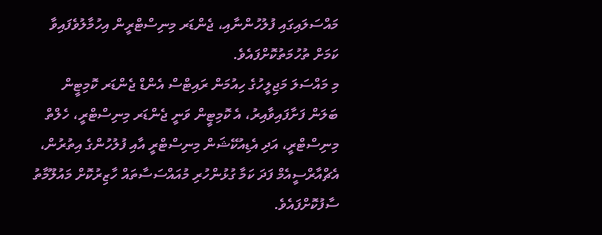މައްސަލައިގައި ފުލުހުންނާއި، ޖެންޑަރ މިނިސްޓްރީން އިހުމާލުވެފައިވާ ކަމަށް ތުހުމަތުކޮށްފައެވެ.
މި މައްސަލަ މަޖިލީހުގެ ހިއުމަން ރައިޓްސް އެންޑް ޖެންޑަރ ކޮމިޓީން ބަލަން ފަށާފައިވާއިރު، އެ ކޮމިޓީން ވަނީ ޖެންޑަރ މިނިސްޓްރީ، ހެލްތް މިނިސްޓްރީ، އަދި އެޑިއުކޭޝަން މިނިސްޓްރީ އާއި ފުލުހުންގެ އިތުރުން، އެޗްއާރްސީއެމް ފަދަ ކަމާ ގުޅުންހުރި މުއައްސަސާތައް ހާޒިރުކޮށް މައުލޫމާތު ސާފުކޮށްފައެވެ.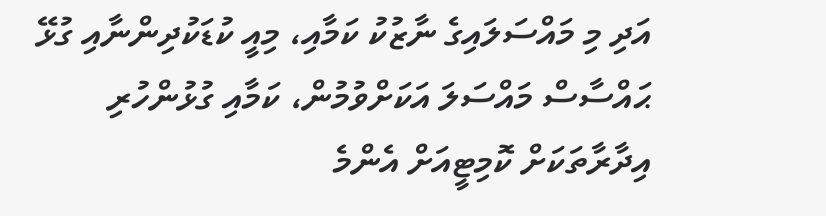އަދި މި މައްސަލައިގެ ނާޒުކު ކަމާއި، މިއީ ކުޑަކުދިންނާއި ގުޅޭ ޙައްސާސް މައްސަލަ އަކަށްވުމުން، ކަމާއި ގުޅުންހުރި އިދާރާތަކަށް ކޮމިޓީއަށް އެންމެ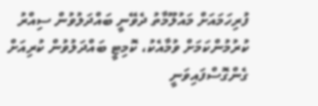ފުރިހަމައަށް މައުލޫމާތު ދެވޭނީ ބައްދަލުވުން ސިއްރު ކުރުމުންކަމަށް ވުމާއެކު، ކޮމިޓީ ބައްދަލުވުން ކުރިއަށް ގެންގޮސްފައިވަނީ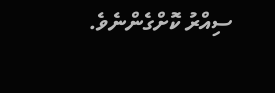ސިއްރު ކޮށްގެންނެވެ.